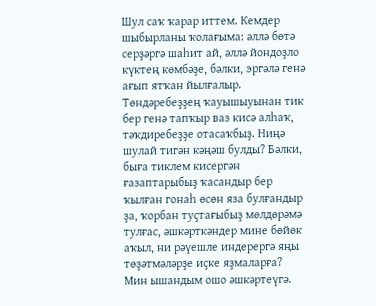Шул саҡ ҡарар иттем. Кемдер шыбырланы ҡолағыма: әллә бөтә серҙәргә шаһит ай, әллә йондоҙло күктең көмбәҙе, бәлки, эргәлә генә ағып ятҡан йылғалыр.
Төндәребеҙҙең ҡауышыуынан тик бер генә тапҡыр ваз кисә алһаҡ, тәҡдиребеҙҙе отасаҡбыҙ. Ниңә шулай тигән кәңәш булды? Бәлки, быға тиклем кисергән ғазаптарыбыҙ ҡасандыр бер ҡылған гонаһ өсөн яза булғандыр ҙа, ҡорбан туҫтағыбыҙ мөлдөрәмә тулғас, әшкәрткәндер мине бөйөк аҡыл, ни рәүешле индерергә яңы төҙәтмәләрҙе иҫке яҙмаларға?
Мин ышандым ошо әшкәртеүгә.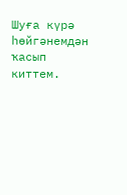Шуға күрә һөйгәнемдән ҡасып киттем.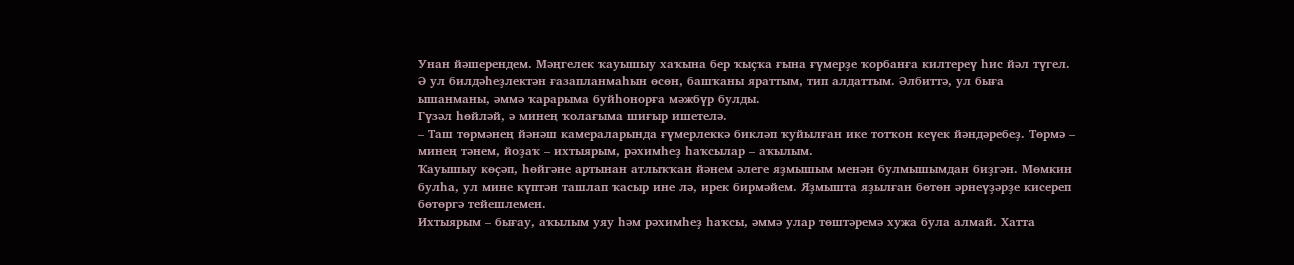Унан йәшерендем. Мәңгелек ҡауышыу хаҡына бер ҡыҫҡа ғына ғүмерҙе ҡорбанға килтереү һис йәл түгел.
Ә ул билдәһеҙлектән ғазапланмаһын өсөн, башҡаны яраттым, тип алдаттым. Әлбиттә, ул быға ышанманы, әммә ҡарарыма буйһонорға мәжбүр булды.
Гүзәл һөйләй, ә минең ҡолағыма шиғыр ишетелә.
– Таш төрмәнең йәнәш камераларында ғүмерлеккә бикләп ҡуйылған ике тотҡон кеүек йәндәребеҙ. Төрмә – минең тәнем, йоҙаҡ – ихтыярым, рәхимһеҙ һаҡсылар – аҡылым.
Ҡауышыу көҫәп, һөйгәне артынан атлыҡҡан йәнем әлеге яҙмышым менән булмышымдан биҙгән. Мөмкин булһа, ул мине күптән ташлап ҡасыр ине лә, ирек бирмәйем. Яҙмышта яҙылған бөтөн әрнеүҙәрҙе кисереп бөтөргә тейешлемен.
Ихтыярым – бығау, аҡылым уяу һәм рәхимһеҙ һаҡсы, әммә улар төштәремә хужа була алмай. Хатта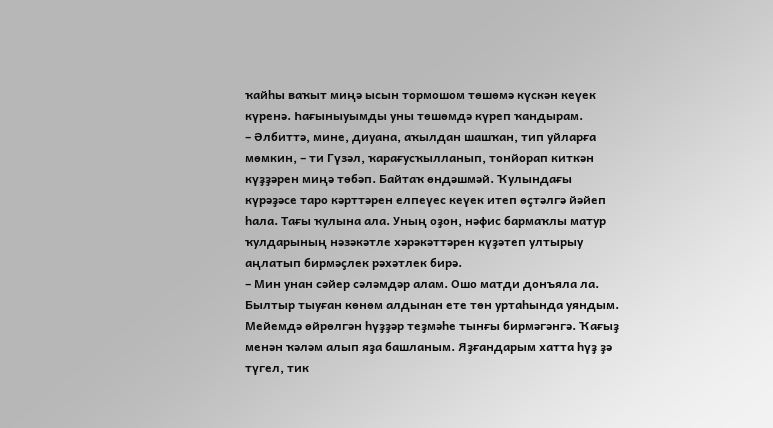ҡайһы ваҡыт миңә ысын тормошом төшөмә күскән кеүек
күренә. Һағыныуымды уны төшөмдә күреп ҡандырам.
– Әлбиттә, мине, диуана, аҡылдан шашҡан, тип уйларға мөмкин, – ти Гүзәл, ҡарағусҡылланып, тонйорап киткән күҙҙәрен миңә төбәп. Байтаҡ өндәшмәй. Ҡулындағы күрәҙәсе таро кәрттәрен елпеүес кеүек итеп өҫтәлгә йәйеп һала. Тағы ҡулына ала. Уның оҙон, нәфис бармаҡлы матур ҡулдарының нәзәкәтле хәрәкәттәрен күҙәтеп ултырыу аңлатып бирмәҫлек рәхәтлек бирә.
– Мин унан сәйер сәләмдәр алам. Ошо матди донъяла ла.
Былтыр тыуған көнөм алдынан ете төн уртаһында уяндым. Мейемдә өйрөлгән һүҙҙәр теҙмәһе тынғы бирмәгәнгә. Ҡағыҙ менән ҡәләм алып яҙа башланым. Яҙғандарым хатта һүҙ ҙә түгел, тик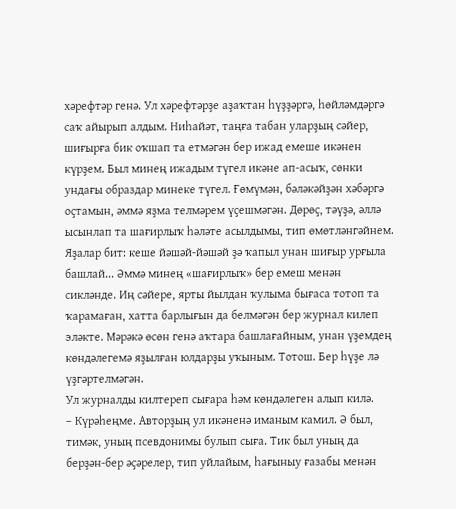хәрефтәр генә. Ул хәрефтәрҙе аҙаҡтан һүҙҙәргә, һөйләмдәргә саҡ айырып алдым. Ниһайәт, таңға табан уларҙың сәйер, шиғырға бик оҡшап та етмәгән бер ижад емеше икәнен күрҙем. Был минең ижадым түгел икәне ап-асыҡ, сөнки ундағы образдар минеке түгел. Ғөмүмән, бәләкәйҙән хәбәргә оҫтамын, әммә яҙма телмәрем үҫешмәгән. Дөрөҫ, тәүҙә, әллә ысынлап та шағирлыҡ һәләте асылдымы, тип өмөтләнгәйнем. Яҙалар бит: кеше йәшәй-йәшәй ҙә ҡапыл унан шиғыр урғыла башлай... Әммә минең «шағирлыҡ» бер емеш менән сикләнде. Иң сәйере, ярты йылдан ҡулыма бығаса тотоп та ҡарамаған, хатта барлығын да белмәгән бер журнал килеп эләкте. Мәрәкә өсөн генә аҡтара башлағайным, унан үҙемдең көндәлегемә яҙылған юлдарҙы уҡыным. Тотош. Бер һүҙе лә үҙгәртелмәгән.
Ул журналды килтереп сығара һәм көндәлеген алып килә.
– Күрәһеңме. Авторҙың ул икәненә иманым камил. Ә был, тимәк, уның псевдонимы булып сыға. Тик был уның да берҙән-бер әҫәрелер, тип уйлайым, һағыныу ғазабы менән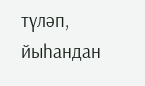түләп, йыһандан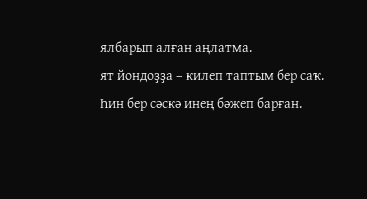ялбарып алған аңлатма.
ят йондоҙҙа – килеп таптым бер саҡ.
Һин бер сәскә инең бәжеп барған.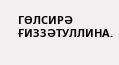ГӨЛСИРӘ ҒИЗЗӘТУЛЛИНА.